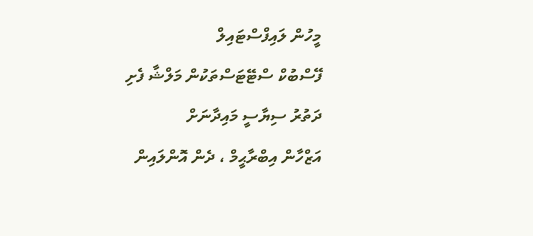މީހުން ލައިފްސްޓައިލް
ފޭސްބުކް ސްޓޭޓަސްތަކުން މަލްޝާ ފެށި ދަތުރު ސިޔާސީ މައިދާނަށް
އަޒްހާން އިބްރާޙީމް ، ދެން އޮންލައިން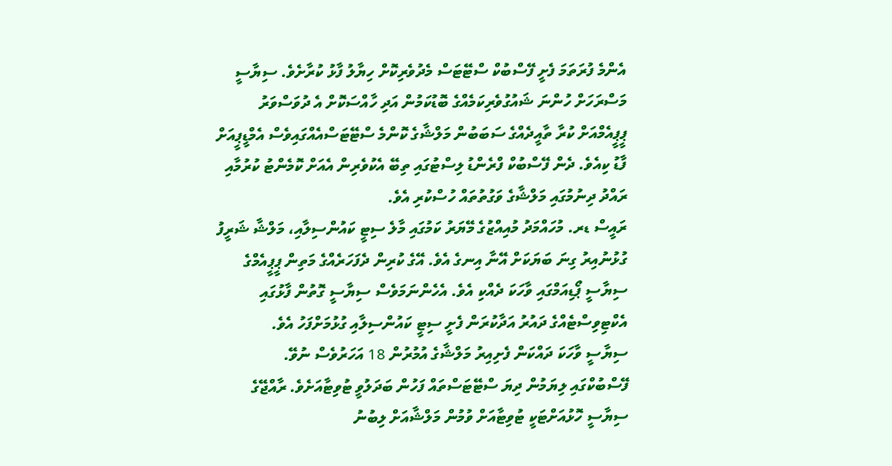އެންމެ ފުރަތަމަ ފެށީ ފޭސްބުކް ސްޓޭޓަސް މެދުވެރިކޮށް ހިޔާލު ފާޅު ކުރާށެވެ. ސިޔާސީ މަސްރަހަށް ހުންނަ ޝައުގުވެރިކަމެއްގެ ބޮޑުކަމުން އަދި ހާއްސަކޮށް އެ ދުވަސްވަރު ޕީޕީއެމްއަށް ކުރާ ތާއީދެއްގެ ސަބަބުން މަލްޝާގެ ކޮންމެ ސްޓޭޓަސްއެއްގައިވެސް އެމްޑީޕީއަށް ފާޑު ކިއެވެ. ދެން ފޭސްބުކް ފްރެންޑު ލިސްޓުގައި ތިބޭ އެކުވެރިން އެއަށް ކޮމެންޓު ކުރުމާއި ރައްދު ދިނުމުގައި މަލްޝާގެ ވަގުތުތައް ހުސްކުރި އެވެ.
ރައީސް ޑރ. މުހައްމަދު މުއިއްޒުގެ މޭޔަރު ކަމުގައި މާލެ ސިޓީ ކައުންސިލާއި، މަލްޝާ ޝަރީފު ގުޅުނުއިރު ގިނަ ބަޔަކަށް އޭނާ އިނގެ އެވެ. އޭގެ ކުރިން ދެފަހަރެއްގެ މަތިން ޕީޕީއެމްގެ ސިޔާސީ ޕޯޑިއަމްގައި ވާހަކަ ދެއްކި އެވެ. އެހެންނަމަވެސް ސިޔާސީ ގޮތުން ފާޅުގައި އެކްޓިވިސްޓެއްގެ ދައުރު އަދާކުރަން ފެށީ ސިޓީ ކައުންސިލާއި ގުޅުމަށްފަހު އެވެ.
ސިޔާސީ ވާހަކަ ދައްކަން ފެށިއިރު މަލްޝާގެ އުމުރުން 18 އަހަރުވެސް ނުވޭ.
ފޭސްބުކްގައި ލިޔަމުން ދިޔަ ސްޓޭޓަސްތައް ފަހުން ބަދަލުވީ ޓުވިޓާއަށެވެ. ރާއްޖޭގެ ސިޔާސީ ހޮޅުއަށްޓަކީ ޓުވިޓާއަށް ވުމުން މަލްޝާއަށް ލިބުނު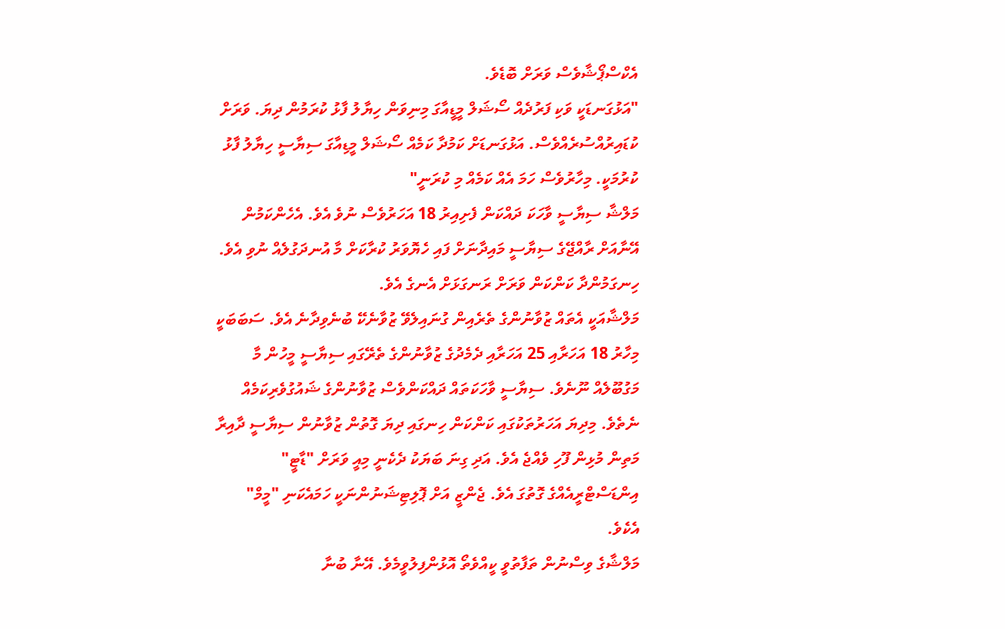އެކްސްޕޯޝާވެސް ވަރަށް ބޮޑެވެ.
"އަޅުގަނޑަކީ ވަކި ފަރުދެއް ސޯޝަލް މީޑީއާގަ މިނިވަން ހިޔާލު ފާޅު ކުރަމުން ދިޔަ. ވަރަށް ކުޑައިރުއްސުރެއްވެސް. އަޅުގަނޑަށް ކަމުދާ ކަމެއް ސޯޝަލް މީޑިއާގަ ސިޔާސީ ހިޔާލު ފާޅު ކުރުމަކީ. މިހާރުވެސް ހަމަ އެއް ކަމެއް މި ކުރަނީ"
މަލްޝާ ސިޔާސީ ވާހަކަ ދައްކަން ފެށިއިރު 18 އަހަރުވެސް ނުވެ އެވެ. އެހެންކަމުން އޭނާއަށް ރާއްޖޭގެ ސިޔާސީ މައިދާނަށް ފައި ހެޔޮވަރު ކުރާކަށް މާ އުނދަގުލެއް ނުވި އެވެ. ހިނގަމުންދާ ކަންކަން ވަރަށް ރަނގަޅަށް އެނގެ އެވެ.
މަލްޝާއަކީ އެތައް ޒުވާނުންގެ ތެރެއިން ގުނައިލެވޭ ޒުވާނެކޭ ބުނެވިދާނެ އެވެ. ސަބަބަކީ މިހާރު 18 އަހަރާއި 25 އަހަރާއި ދެމެދުގެ ޒުވާނުންގެ ތެރޭގައި ސިޔާސީ މީހުން މާ މަގުބޫލެއް ނޫނެވެ. ސިޔާސީ ވާހަކަތައް ދައްކަންވެސް ޒުވާނުންގެ ޝައުގުވެރިކަމެއް ނެތެވެ. މިދިޔަ އަހަރުތަކުގައި ކަންކަން ހިނގައި ދިޔަ ގޮތުން ޒުވާނުން ސިޔާސީ ދާއިރާ މަތިން މުޅިން ފޫހި ވެއްޖެ އެވެ. އަދި ގިނަ ބަޔަކު ދެކެނީ މިއީ ވަރަށް "ޑާޓީ" އިންޑަސްޓްރީއެއްގެ ގޮތުގަ އެވެ. ޖެންޒީ އަށް ޕޮލިޓިޝަނުންނަކީ ހަމައެކަނި "މީމް" އެކެވެ.
މަލްޝާގެ ވިސްނުން ތަފާތުވީ ކީއްވެތޯ އޮޅުންފިލުވީމެވެ. އޭނާ ބުނާ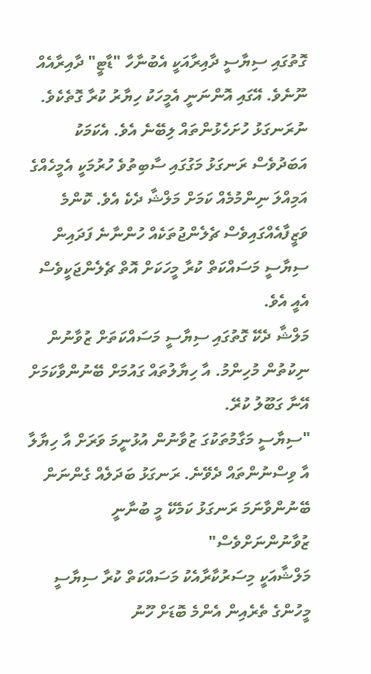ގޮތުގައި ސިޔާސީ ދާއިރާއަކީ އެބުނާހާ "ޑާޓީ" ދާއިރާއެއް ނޫނެވެ. އޭގައި އޮންނަނީ އެމީހަކު ހިޔާރު ކުރާ ގޮތެކެވެ. ނުރަނގަޅު ހުށަހެޅުންތައް ލިބޭނެ އެވެ. އެކަމަކު އަބަދުވެސް ރަނގަޅު މަގުގައި ސާބިތުވެ ހުރުމަކީ އެމީހެއްގެ އަމިއްލަ ނިންމުމެއް ކަމަށް މަލްޝާ ދެކެ އެވެ. ކޮންމެ ވަޒީފާއެއްގައިވެސް ޗެލެންޖުތަކެއް ހުންނާނެ ފަދައިން ސިޔާސީ މަސައްކަތް ކުރާ މީހަކަށް އޮތް ޗެލެންޖަކީވެސް އެއީ އެވެ.
މަލްޝާ ދެކޭ ގޮތުގައި ސިޔާސީ މަސައްކަތަށް ޒުވާނުން ނިކުތުން މުހިންމު. އާ ހިޔާލުތައް ގައުމަށް ބޭނުންވާކަމަށް އޭނާ ގަބޫލު ކުރޭ.
"ސިޔާސީ މަގާމުތަކުގަ ޒުވާނުން އުޅުނީމަ ވަރަށް އާ ހިޔާލާ އާ ވިސްނުންތައް ދެވޭނެ. ރަނގަޅު ބަދަލެއް ގެންނަން ބޭނުންވާނަމަ ރަނގަޅު ކަމެކޭ މީ ބުނާނީ ޒުވާނުންނަށްވެސް"
މަލްޝާއަކީ މިސަރުކާރާއެކު މަސައްކަތް ކުރާ ސިޔާސީ މީހުންގެ ތެރެއިން އެންމެ ބޮޑަށް ހޫނު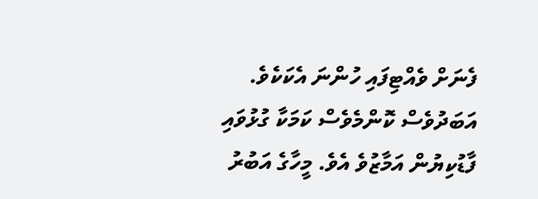ފެނަށް ވެއްޓިފައި ހުންނަ އެކަކެވެ. އަބަދުވެސް ކޮންމެވެސް ކަމަކާ ގުޅުވައި ފާޑުކިޔުން އަމާޒުވެ އެވެ. މީހާގެ އަބުރު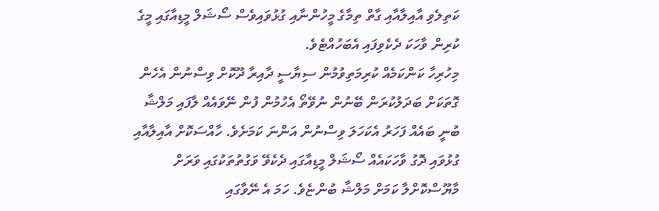ކަތިލެވި އާއިލާއާއި ގާތް ތިމާގެ މީހުންނާއި ގުޅުވައިވެސް ސޯޝަލް މީޑިއާގައި މީގެ ކުރިން ވާހަކަ ދެކެވިފައި އެބަހުއްޓެވެ.
މިހުރިހާ ކަންކަމެއް ކުރިމަތިވުމުން ސިޔާސީ ދާއިރާ ދޫކޮށް ވިސްނުން އެހެން ގޮތަކަށް ބަދަލުކުރަން ބޭނުން ނުވޭތޯ އެހުމުން ފުން ނޭވައެއް ލާފައި މަލްޝާ ބުނީ ބައެއް ފަހަރު އެކަހަލަ ވިސްނުން އަންނަ ކަމަށެވެ. ހާއްސަކޮށް އާއިލާއާއި ގުޅުވައި ދޮގު ވާހަކައެއް ސޯޝަލް މީޑިއާގައި ދެކެވޭ ވަގުތުތަކުގައި ވަރަށް މާޔޫސްކޮށްލާ ކަމަށް މަލްޝާ ބުންޏެވެ. ހަމަ އެ ނޭވާގައި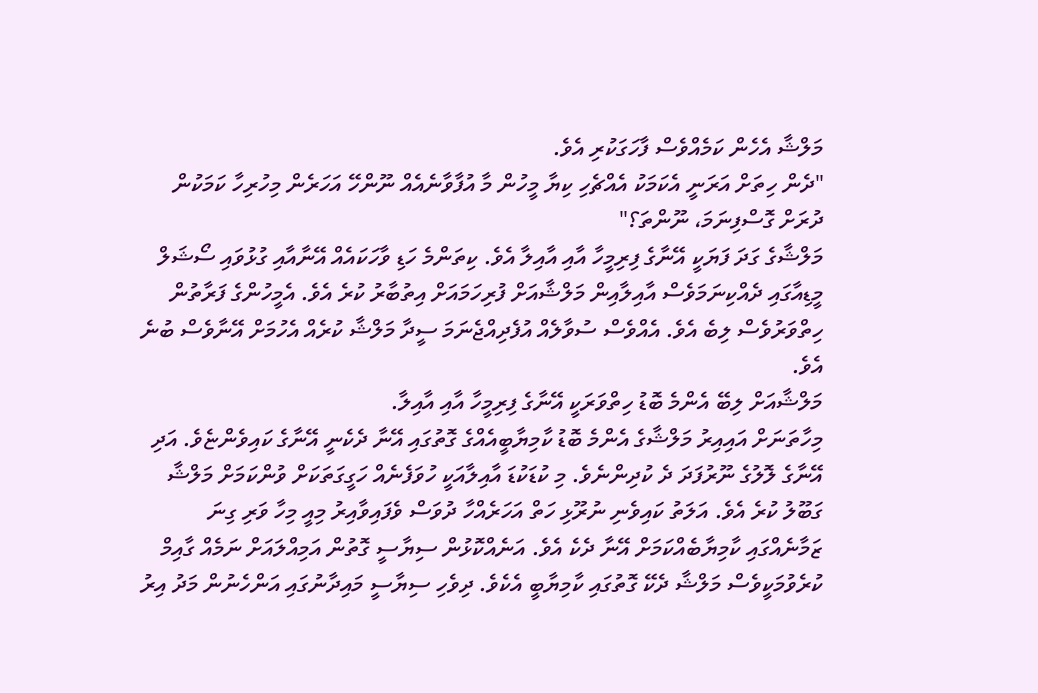މަލްޝާ އެހެން ކަމެއްވެސް ފާހަގަކުރި އެވެ.
"ދެން ހިތަށް އަރަނީ އެކަމަކު އެއްޗެހި ކިޔާ މީހުން މާ އުފާވާނެއެއް ނޫންހޭ އަހަރެން މިހުރިހާ ކަމަކުން ދުރަށް ގޮސްފިނަމަ، ނޫންތަ؟"
މަލްޝާގެ ގަދަ ފަޔަކީ އޭނާގެ ފިރިމީހާ އާއި އާއިލާ އެވެ. ކިތަންމެ ހަޑި ވާހަކައެއް އޭނާއާއި ގުޅުވައި ސޯޝަލް މީޑިއާގައި ދެއްކިނަމަވެސް އާއިލާއިން މަލްޝާއަށް ފުރިހަމައަށް އިތުބާރު ކުރެ އެވެ. އެމީހުންގެ ފަރާތުން ހިތްވަރުވެސް ލިބެ އެވެ. އެއްވެސް ސުވާލެއް އުފެދިއްޖެނަމަ ސީދާ މަލްޝާ ކުރެއް އެހުމަށް އޭނާވެސް ބުނެ އެވެ.
މަލްޝާއަށް ލިބޭ އެންމެ ބޮޑު ހިތްވަރަކީ އޭނާގެ ފިރިމީހާ އާއި އާއިލާ.
މިހާތަނަށް އައިއިރު މަލްޝާގެ އެންމެ ބޮޑު ކާމިޔާބީއެއްގެ ގޮތުގައި އޭނާ ދެކެނީ އޭނާގެ ކައިވެންޏެވެ. އަދި އޭނާގެ ލޮލުގެ ނޫރުފަދަ ދެ ކުދިންނެވެ. މި ކުޑަކުޑަ އާއިލާއަކީ ހުވަފެނެއް ހަގީގަތަކަށް ވުންކަމަށް މަލްޝާ ގަބޫލު ކުރެ އެވެ. އަލަތު ކައިވެނި ނުރޫޅި ހަތް އަހަރެއްހާ ދުވަސް ވެފައިވާއިރު މިއީ މިހާ ވަރި ގިނަ ޒަމާނެއްގައި ކާމިޔާބެއްކަމަށް އޭނާ ދެކެ އެވެ. އަނެއްކޮޅުން ސިޔާސީ ގޮތުން އަމިއްލައަށް ނަމެއް ގާއިމް ކުރެވުމަކީވެސް މަލްޝާ ދެކޭ ގޮތުގައި ކާމިޔާބީ އެކެވެ. ދިވެހި ސިޔާސީ މައިދާނުގައި އަންހެނުން މަދު އިރު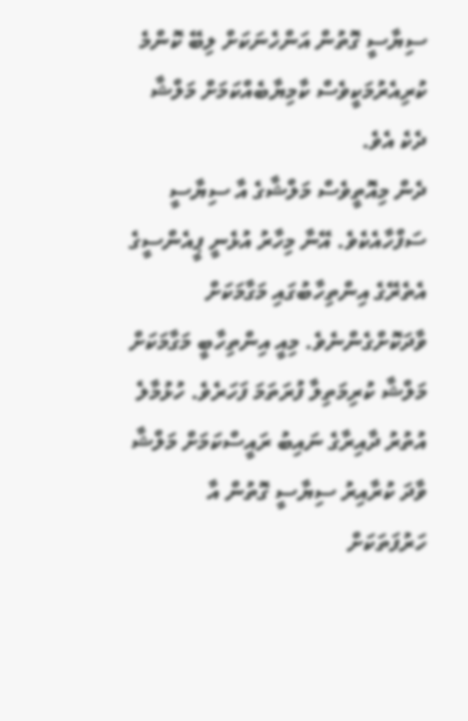ސިޔާސީ ގޮތުން އަންހެނަކަށް ލިބޭ ކޮންމެ ކުރިއެރުމަކީވެސް ކާމިޔާބެއްކަމަށް މަލްޝާ ދެކެ އެވެ.
ދެން މިއޮތީވެސް މަލްޝާގެ އާ ސިޔާސީ ސަފްހާއެކެވެ. އޭނާ މިހާރު އުޅެނީ ޕީއެންސީގެ އެތެރޭގެ އިންތިހާބުގައި މަގާމަކަށް ވާދަކޮށްގެންނެވެ. މިއީ އިންތިހާބީ މަގާމަކަށް މަލްޝާ ކުރިމަތިލާ ފުރަތަމަ ފަހަރެވެ. ހުޅުމާލެ އުތުރު ދާއިރާގެ ނައިބު ރައީސްކަމަށް މަލްޝާ ވާދަ ކުރާއިރު ސިޔާސީ ގޮތުން އާ ހަރުފަތަކަށް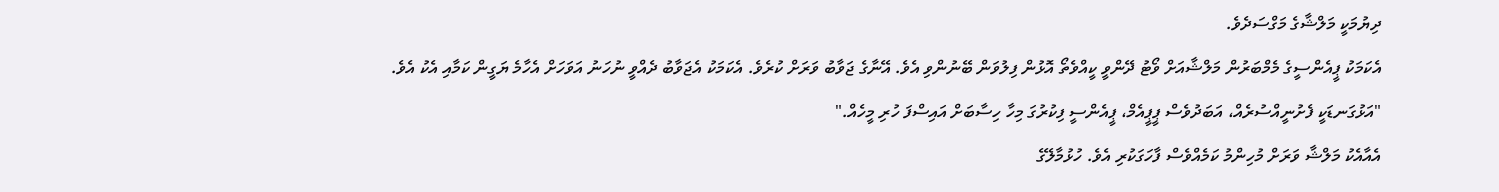ދިޔުމަކީ މަލްޝާގެ މަގްސަދެވެ.
އެކަމަކު ޕީއެންސީގެ މެމްބަރުން މަލްޝާއަށް ވޯޓު ދޭންވީ ކީއްވެތޯ އޮޅުން ފިލުވަން ބޭނުންވި އެވެ. އޭނާގެ ޖަވާބު ވަރަށް ކުރެވެ. އެކަމަކު އެޖަވާބު ދެއްވީ ނުހަނު އަވަހަށް އެހާމެ ޔަގީން ކަމާއި އެކު އެވެ.
"އަޅުގަނޑަކީ ފެށުނީއްސުރެއް، އަބަދުވެސް ޕީޕީއެމް، ޕީއެންސީ ފިކުރުގަ މިހާ ހިސާބަށް އައިސްފަ ހުރި މީހެއް."
އެއާއެކު މަލްޝާ ވަރަށް މުހިންމު ކަމެއްވެސް ފާހަގަކުރި އެވެ. ހުޅުމާލޭގެ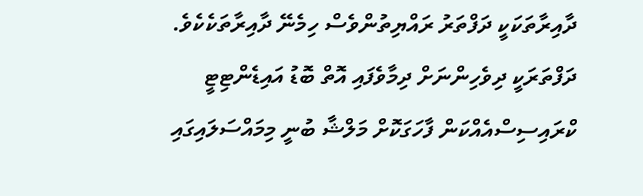ދާއިރާތަކަކީ ދަފްތަރު ރައްޔިތުންވެސް ހިމެނޭ ދާއިރާތަކެކެވެ. ދަފްތަރަކީ ދިވެހިންނަށް ދިމާވެފައި އޮތް ބޮޑު އައިޑެންޓިޓީ ކްރައިސިސްއެއްކަން ފާހަގަކޮށް މަލްޝާ ބުނީ މިމައްސަލައިގައި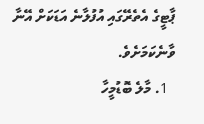ޕާޓީގެ އެތެރޭގައި އުފުލާނެ އަޑަކަށް އޭނާ ވާނެކަމަށެވެ.
  1. މާލެ ބޮޑުމީހާ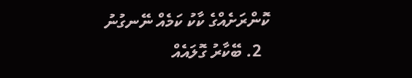ކޮންރަށެއްގެ ކާކު ކަމެއް ނޭނގުނު
  2. ބޭކާރު ގޮލައެއް